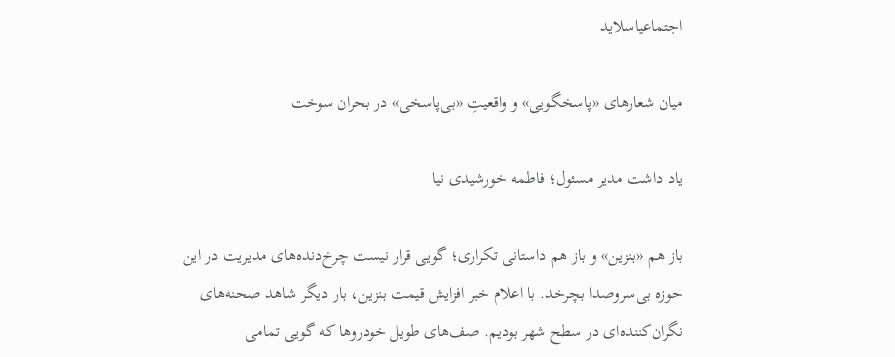اجتماعیاسلاید

میان شعارهای «پاسخگویی» و واقعیتِ «بی‌‌پاسخی» در بحران سوخت

یاد داشت مدیر مسئول؛ فاطمه خورشیدی نیا

باز هم «بنزین» و باز هم داستانی تکراری؛ گویی قرار نیست چرخ‌دنده‌های مدیریت در این حوزه بی‌سروصدا بچرخد. با اعلام خبر افزایش قیمت بنزین، بار دیگر شاهد صحنه‌های نگران‌کننده‌ای در سطح شهر بودیم. صف‌های طویل خودروها که گویی تمامی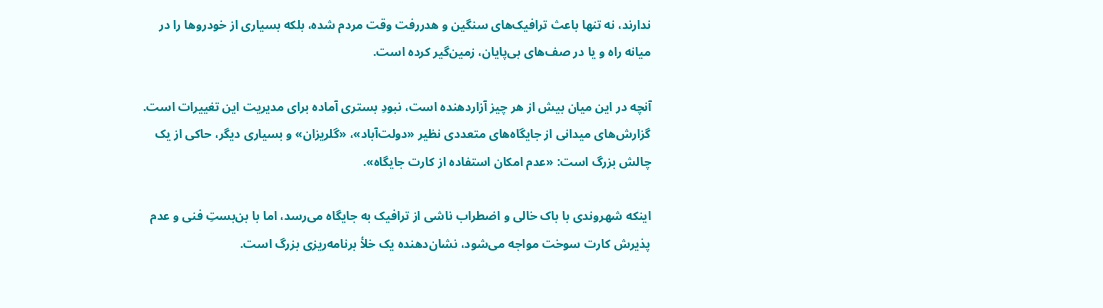ندارند، نه تنها باعث ترافیک‌های سنگین و هدررفت وقت مردم شده، بلکه بسیاری از خودروها را در میانه راه و یا در صف‌های بی‌پایان، زمین‌گیر کرده است.

آنچه در این میان بیش از هر چیز آزاردهنده است، نبودِ بستری آماده برای مدیریت این تغییرات است. گزارش‌های میدانی از جایگاه‌های متعددی نظیر «دولت‌آباد»، «گلریزان» و بسیاری دیگر، حاکی از یک چالش بزرگ است: «عدم امکان استفاده از کارت جایگاه».

اینکه شهروندی با باک خالی و اضطراب ناشی از ترافیک به جایگاه می‌رسد، اما با بن‌بستِ فنی و عدم پذیرش کارت سوخت مواجه می‌شود، نشان‌دهنده یک خلأ برنامه‌ریزی بزرگ است.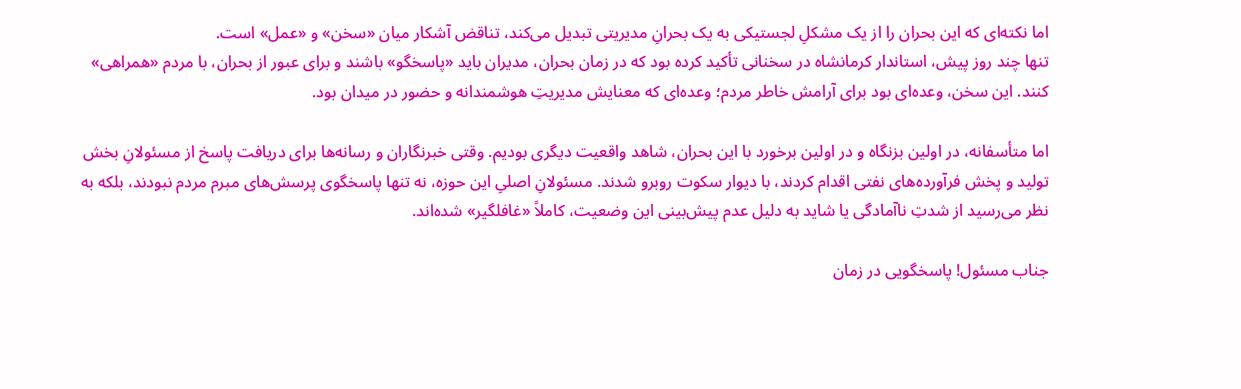اما نکته‌ای که این بحران را از یک مشکلِ لجستیکی به یک بحرانِ مدیریتی تبدیل می‌کند، تناقض آشکار میان «سخن» و «عمل» است.
تنها چند روز پیش، استاندار کرمانشاه در سخنانی تأکید کرده بود که در زمان بحران، مدیران باید «پاسخگو» باشند و برای عبور از بحران، با مردم «همراهی» کنند. این سخن، وعده‌ای بود برای آرامش خاطر مردم؛ وعده‌ای که معنایش مدیریتِ هوشمندانه و حضور در میدان بود.

اما متأسفانه، در اولین بزنگاه و در اولین برخورد با این بحران، شاهد واقعیت دیگری بودیم. وقتی خبرنگاران و رسانه‌ها برای دریافت پاسخ از مسئولانِ بخش تولید و پخش فرآورده‌های نفتی اقدام کردند، با دیوار سکوت روبرو شدند. مسئولانِ اصلیِ این حوزه، نه تنها پاسخگوی پرسش‌های مبرم مردم نبودند، بلکه به نظر می‌رسید از شدتِ ناآمادگی یا شاید به دلیل عدم پیش‌بینی این وضعیت، کاملاً «غافلگیر» شده‌اند.

جناب مسئول! پاسخگویی در زمان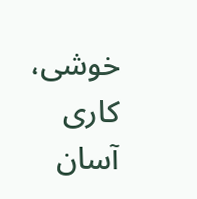خوشی، کاری آسان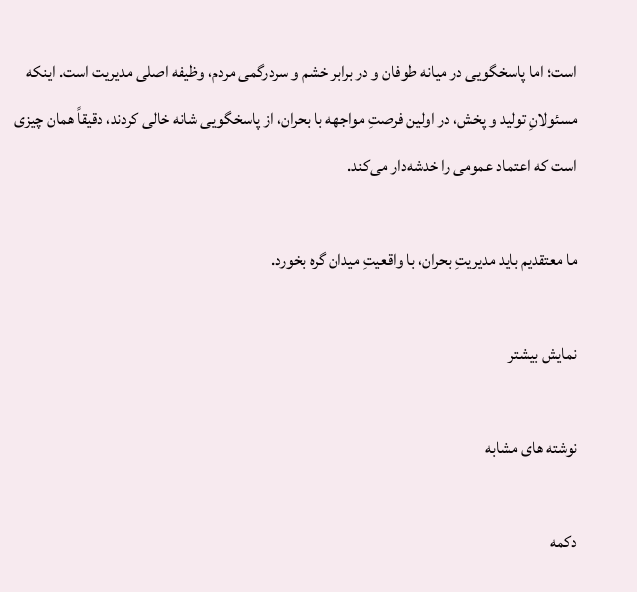است؛ اما پاسخگویی در میانه طوفان و در برابر خشم و سردرگمی مردم، وظیفه اصلی مدیریت است. اینکه مسئولانِ تولید و پخش، در اولین فرصتِ مواجهه با بحران، از پاسخگویی شانه خالی کردند، دقیقاً همان چیزی است که اعتماد عمومی را خدشه‌دار می‌کند.

ما معتقدیم باید مدیریتِ بحران، با واقعیتِ میدان گره بخورد.

نمایش بیشتر

نوشته های مشابه

دکمه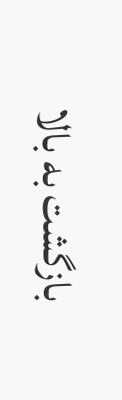بازگشت به بالا